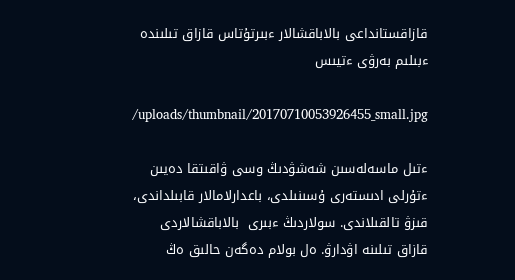قازاقستانداعى بالاباقشالار ءبىرتۇتاس قازاق تىلىندە ءبىلىم بەرۋى ءتيىس

/uploads/thumbnail/20170710053926455_small.jpg

ءتىل ماسەلەسىن شەشۋدىڭ وسى ۋاقىتقا دەيىن ءتۇرلى ادىستەرى ۇسىنىلدى، باعدارلامالار قابىلداندى، قىزۋ تالقىلاندى. سولاردىڭ ءبىرى  بالاباقشالاردى قازاق تىلىنە اۋدارۋ. ەل بولام دەگەن حالىق ەڭ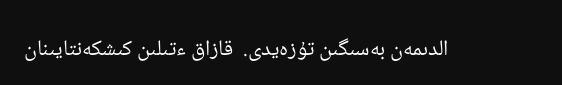الدىمەن بەسىگىن تۇزەيدى.  قازاق ءتىلىن كىشكەنتايىنان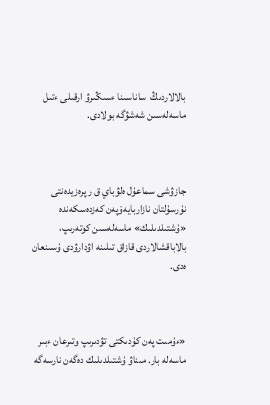بالالاردىڭ  ساناسىنا ءسىڭىرۋ ارقىلى ءتىل ماسەلەسىن شەشۋگە بولادى.



جازۋشى سماعۇل ەلۋباي ق ر پرەزيدەنتى نۇرسۇلتان نازاربايەۆپەن كەزدەسكەندە «ۇشتىلدىلىك» ماسەلەسىن كوتەرىپ، بالاباقشالاردى قازاق تىلىنە اۋدارۋدى ۇسىنعان ەدى.



«ءۇمىت پەن كۇدىكتى تۋدىرىپ وتىرعان ءبىر ماسەلە بار. مىناۋ ۇشتىلدىلىك دەگەن نارسەگە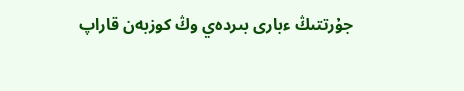جۇرتتىڭ ءبارى بىردەي وڭ كوزبەن قاراپ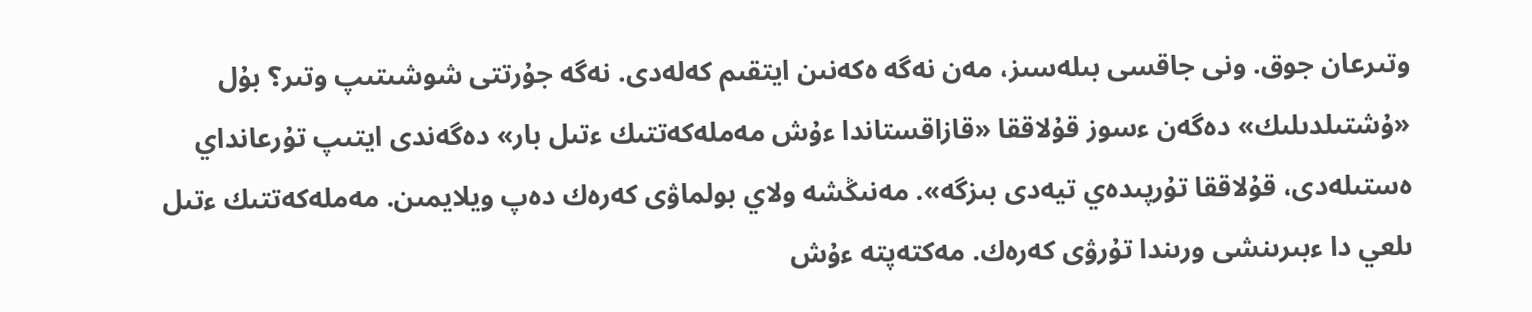وتىرعان جوق. ونى جاقسى بىلەسىز، مەن نەگە ەكەنىن ايتقىم كەلەدى. نەگە جۇرتتى شوشىتىپ وتىر؟ بۇل «ۇشتىلدىلىك» دەگەن ءسوز قۇلاققا «قازاقستاندا ءۇش مەملەكەتتىك ءتىل بار» دەگەندى ايتىپ تۇرعانداي ەستىلەدى، قۇلاققا تۇرپىدەي تيەدى بىزگە». مەنىڭشە ولاي بولماۋى كەرەك دەپ ويلايمىن. مەملەكەتتىك ءتىل ىلعي دا ءبىرىنشى ورىندا تۇرۋى كەرەك. مەكتەپتە ءۇش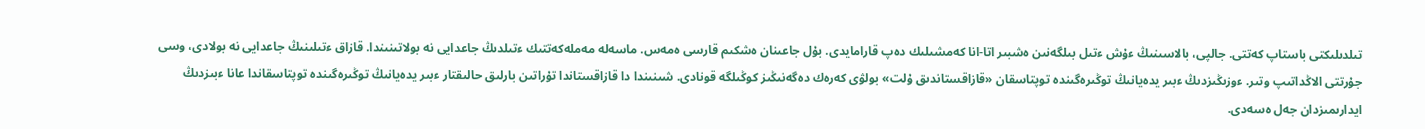تىلدىلىكتى باستاپ كەتتى. جالپى، بالاسىنىڭ ءۇش ءتىل بىلگەنىن ەشبىر اتا-انا كەمشىلىك دەپ قارامايدى. بۇل جاعىنان ەشكىم قارسى ەمەس. ماسەلە مەملەكەتتىك ءتىلدىڭ جاعدايى نە بولاتىنىندا. قازاق ءتىلىنىڭ جاعدايى نە بولادى، وسى جۇرتتى الاڭداتىپ وتىر. ءوزىڭىزدىڭ ءبىر يدەيانىڭ توڭىرەگىندە توپتاسقان «قازاقستاندىق ۇلت» بولۋى كەرەك دەگەنىڭىز كوڭىلگە قونادى. شىنىندا دا قازاقستاندا تۇراتىن بارلىق حالىقتار ءبىر يدەيانىڭ توڭىرەگىندە توپتاسقاندا عانا ءبىزدىڭ ايدارىمىزدان جەل ەسەدى.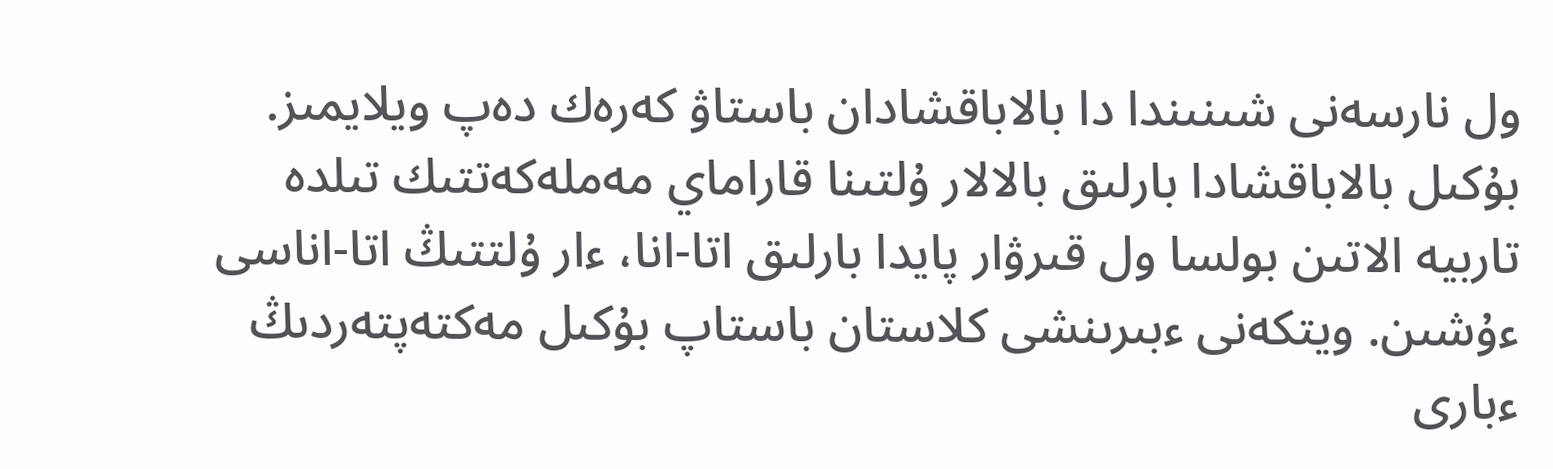ول نارسەنى شىنىندا دا بالاباقشادان باستاۋ كەرەك دەپ ويلايمىز. بۇكىل بالاباقشادا بارلىق بالالار ۇلتىنا قاراماي مەملەكەتتىك تىلدە تاربيە الاتىن بولسا ول قىرۋار پايدا بارلىق اتا-انا، ءار ۇلتتىڭ اتا-اناسى ءۇشىن. ويتكەنى ءبىرىنشى كلاستان باستاپ بۇكىل مەكتەپتەردىڭ ءبارى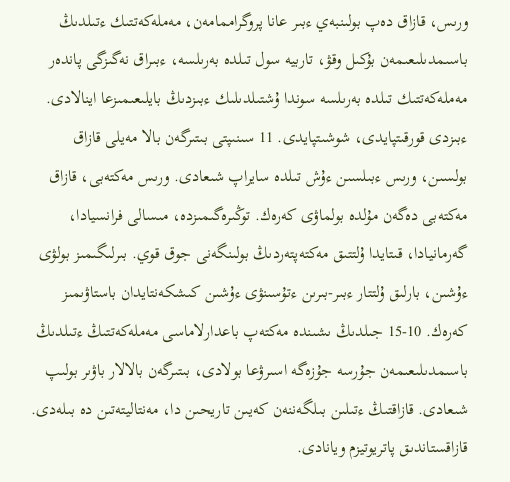ورىس، قازاق دەپ بولىنبەي ءبىر عانا پروگراممامەن، مەملەكەتتىك ءتىلدىڭ باسىمدىلىعىمەن بۇكىل وقۋ، تاربيە سول تىلدە بەرىلسە، ءبىراق نەگىزگى پاندەر مەملەكەتتىك تىلدە بەرىلسە سوندا ۇشتىلدىلىك ءبىزدىڭ بايلىعىمىزعا اينالادى. ءبىزدى قورقىتپايدى، شوشىتپايدى. 11 سىنىپتى بىتىرگەن بالا مەيلى قازاق بولسىن، ورىس ءبىلسىن ءۇش تىلدە سايراپ شىعادى. ورىس مەكتەبى، قازاق مەكتەبى دەگەن مۇلدە بولماۋى كەرەك. توڭىرەگىمىزدە، مىسالى فرانسيادا، گەرمانيادا، قىتايدا ۇلتتىق مەكتەپتەردىڭ بولىنگەنى جوق قوي. بىرلىگىمىز بولۋى ءۇشىن، بارلىق ۇلتتار ءبىر-بىرىن ءتۇسىنۋى ءۇشىن كىشكەنتايدان باستاۋىمىز كەرەك. 10-15 جىلدىڭ ىشىندە مەكتەپ باعدارلاماسى مەملەكەتتىڭ ءتىلدىڭ باسىمدىلىعىمەن جۇرسە جۇزەگە اسىرۋعا بولادى، بىتىرگەن بالالار باۋىر بولىپ شىعادى. قازاقتىڭ ءتىلىن بىلگەننەن كەيىن تاريحىن دا، مەنتاليتەتىن دە بىلەدى. قازاقستاندىق پاتريوتيزم ويانادى.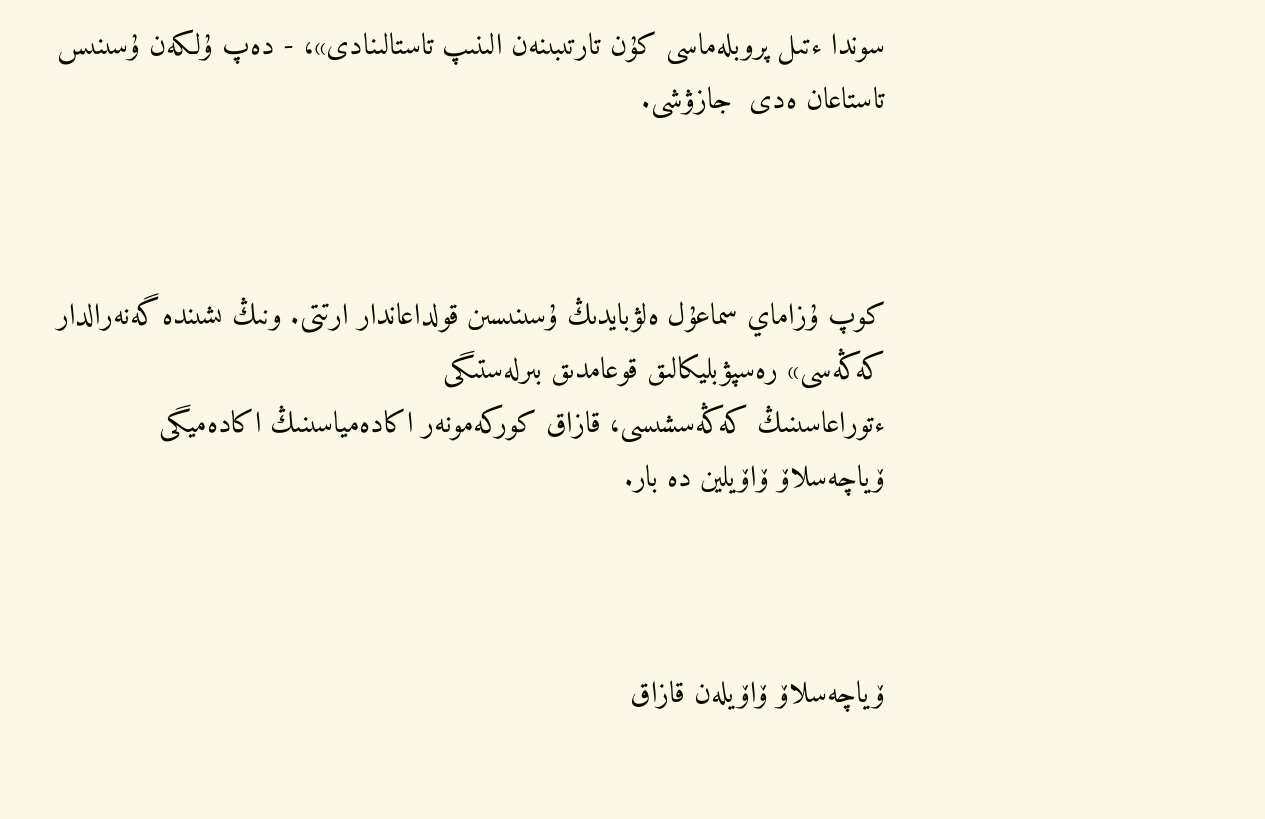سوندا ءتىل پروبلەماسى كۇن تارتىبىنەن الىنىپ تاستالىنادى»، - دەپ ۇلكەن ۇسىنىس تاستاعان ەدى  جازۋشى.



كوپ ۇزاماي سماعۇل ەلۋبايدىڭ ۇسىنىسىن قولداعاندار ارتتى. ونىڭ ىشىندە گەنەرالدار كەڭەسى» رەسپۋبليكالىق قوعامدىق بىرلەستىگى
ءتوراعاسىنىڭ كەڭەسشىسى، قازاق كوركەمونەر اكادەمياسىنىڭ اكادەميگى ۆياچەسلاۆ ۆاۆيلين دە بار.



ۆياچەسلاۆ ۆاۆيلەن قازاق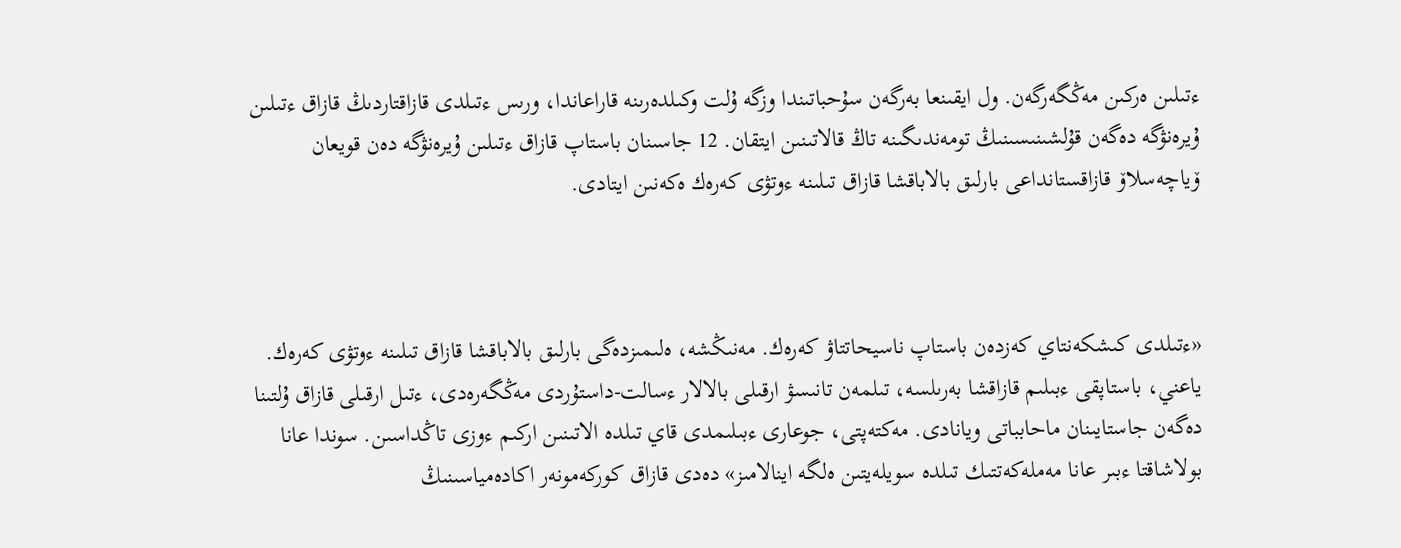ءتىلىن ەركىن مەڭگەرگەن. ول ايقىنعا بەرگەن سۇحباتىندا وزگە ۇلت وكىلدەرىنە قاراعاندا، ورىس ءتىلدى قازاقتاردىڭ قازاق ءتىلىن ۇيرەنۋگە دەگەن قۇلشىنىسىنىڭ تومەندىگىنە تاڭ قالاتىنىن ايتقان. 12 جاسىنان باستاپ قازاق ءتىلىن ۇيرەنۋگە دەن قويعان ۆياچەسلاۆ قازاقستانداعى بارلىق بالاباقشا قازاق تىلىنە ءوتۋى كەرەك ەكەنىن ايتادى.



«ءتىلدى كىشكەنتاي كەزدەن باستاپ ناسيحاتتاۋ كەرەك. مەنىڭشە، ەلىمىزدەگى بارلىق بالاباقشا قازاق تىلىنە ءوتۋى كەرەك. ياعني، باستاپقى ءبىلىم قازاقشا بەرىلسە، تىلمەن تانىسۋ ارقىلى بالالار ءسالت-داستۇردى مەڭگەرەدى، ءتىل ارقىلى قازاق ۇلتىنا دەگەن جاستايىنان ماحابباتى ويانادى. مەكتەپتى، جوعارى ءبىلىمدى قاي تىلدە الاتىنىن اركىم ءوزى تاڭداسىن. سوندا عانا بولاشاقتا ءبىر عانا مەملەكەتتىك تىلدە سويلەيتىن ەلگە اينالامىز» دەدى قازاق كوركەمونەر اكادەمياسىنىڭ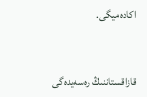اكادەميگى.



قازاقستاننىڭ رەسەيدەگى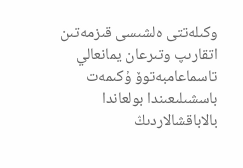وكىلەتتى ەلشىسى قىزمەتىن اتقارىپ وتىرعان يمانعالي تاسماعامبەتوۆ ۇكىمەت باسشىلىعىندا بولعاندا بالاباقشالاردىڭ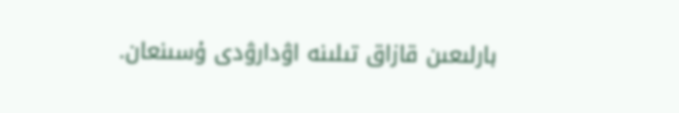بارلىعىن قازاق تىلىنە اۋدارۋدى ۇسىنعان.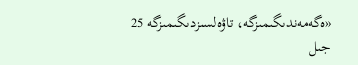«ەگەمەندىگىمىزگە، تاۋەلسىزدىگىمىزگە 25 جىل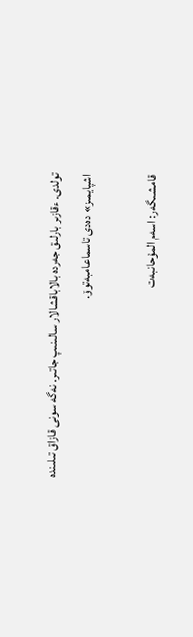تولدى. ءقازىر بارلىق جەردە بالاباقشالار سالىنىپ جاتىر. نەگە سونى قازاق تىلىندە اشپايمىز» دەدى تاسماعامبەتوۆ.

قامشىگەر: اسەم المۇحانبەت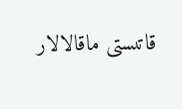قاتىستى ماقالالار